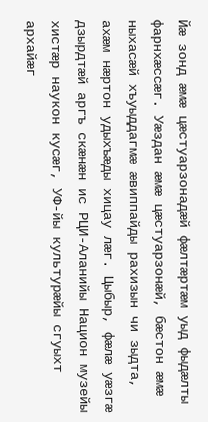Йæ зонд æмæ цæстуарзонадæй фæлтæртæм уыд фыдæлты фарнхæссæг. Уæздан æмæ цæстуарзонæй, бæстон æмæ ныхасæй хъуыддагмæ æвиппайды рахизын чи зыдта, ахæм нæртон удыхъæды хицау лæг. Цыбыр, фæлæ уæзгæ дзырдтæй аргъ скæнæн ис РЦИ-Аланийы Национ музейы хистæр наукон кусæг, УФ-йы культурæйы сгуыхт архайæг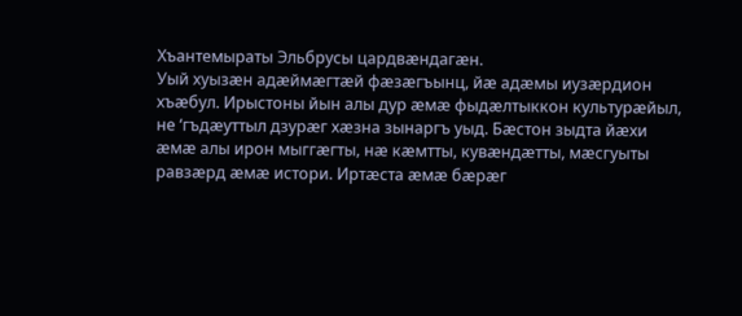Хъантемыраты Эльбрусы цардвæндагæн.
Уый хуызæн адæймæгтæй фæзæгъынц, йæ адæмы иузæрдион хъæбул. Ирыстоны йын алы дур æмæ фыдæлтыккон культурæйыл, не ‘гъдæуттыл дзурæг хæзна зынаргъ уыд. Бæстон зыдта йæхи æмæ алы ирон мыггæгты, нæ кæмтты, кувæндæтты, мæсгуыты равзæрд æмæ истори. Иртæста æмæ бæрæг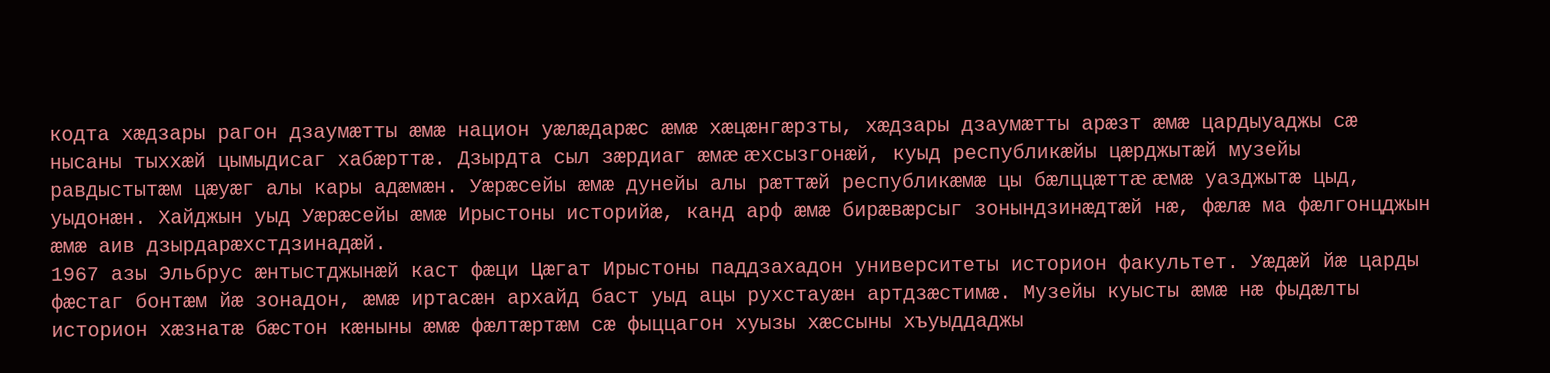кодта хæдзары рагон дзаумæтты æмæ национ уæлæдарæс æмæ хæцæнгæрзты, хæдзары дзаумæтты арæзт æмæ цардыуаджы сæ нысаны тыххæй цымыдисаг хабæрттæ. Дзырдта сыл зæрдиаг æмæ æхсызгонæй, куыд республикæйы цæрджытæй музейы равдыстытæм цæуæг алы кары адæмæн. Уæрæсейы æмæ дунейы алы рæттæй республикæмæ цы бæлццæттæ æмæ уазджытæ цыд, уыдонæн. Хайджын уыд Уæрæсейы æмæ Ирыстоны историйæ, канд арф æмæ бирæвæрсыг зонындзинæдтæй нæ, фæлæ ма фæлгонцджын æмæ аив дзырдарæхстдзинадæй.
1967 азы Эльбрус æнтыстджынæй каст фæци Цæгат Ирыстоны паддзахадон университеты историон факультет. Уæдæй йæ царды фæстаг бонтæм йæ зонадон, æмæ иртасæн архайд баст уыд ацы рухстауæн артдзæстимæ. Музейы куысты æмæ нæ фыдæлты историон хæзнатæ бæстон кæныны æмæ фæлтæртæм сæ фыццагон хуызы хæссыны хъуыддаджы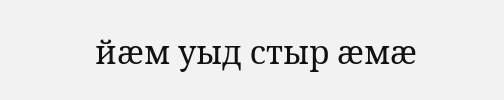йæм уыд стыр æмæ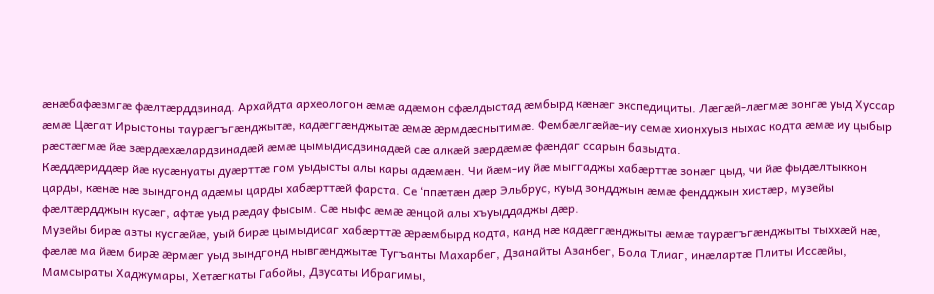æнæбафæзмгæ фæлтæрддзинад. Архайдта археологон æмæ адæмон сфæлдыстад æмбырд кæнæг экспедициты. Лæгæй-лæгмæ зонгæ уыд Хуссар æмæ Цæгат Ирыстоны таурæгъгæнджытæ, кадæггæнджытæ æмæ æрмдæснытимæ. Фембæлгæйæ-иу семæ хионхуыз ныхас кодта æмæ иу цыбыр рæстæгмæ йæ зæрдæхæлардзинадæй æмæ цымыдисдзинадæй сæ алкæй зæрдæмæ фæндаг ссарын базыдта.
Кæддæриддæр йæ кусæнуаты дуæрттæ гом уыдысты алы кары адæмæн. Чи йæм-иу йæ мыггаджы хабæрттæ зонæг цыд, чи йæ фыдæлтыккон царды, кæнæ нæ зындгонд адæмы царды хабæрттæй фарста. Се ‘ппæтæн дæр Эльбрус, куыд зондджын æмæ фендджын хистæр, музейы фæлтæрдджын кусæг, афтæ уыд рæдау фысым. Сæ ныфс æмæ æнцой алы хъуыддаджы дæр.
Музейы бирæ азты кусгæйæ, уый бирæ цымыдисаг хабæрттæ æрæмбырд кодта, канд нæ кадæггæнджыты æмæ таурæгъгæнджыты тыххæй нæ, фæлæ ма йæм бирæ æрмæг уыд зындгонд нывгæнджытæ Тугъанты Махарбег, Дзанайты Азанбег, Бола Тлиаг, инæлартæ Плиты Иссæйы, Мамсыраты Хаджумары, Хетæгкаты Габойы, Дзусаты Ибрагимы,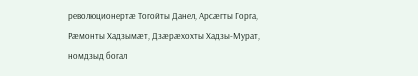революционертæ Тогойты Данел, Арсæгты Горга, Рæмонты Хадзымæт, Дзæрæхохты Хадзы-Мурат, номдзыд богал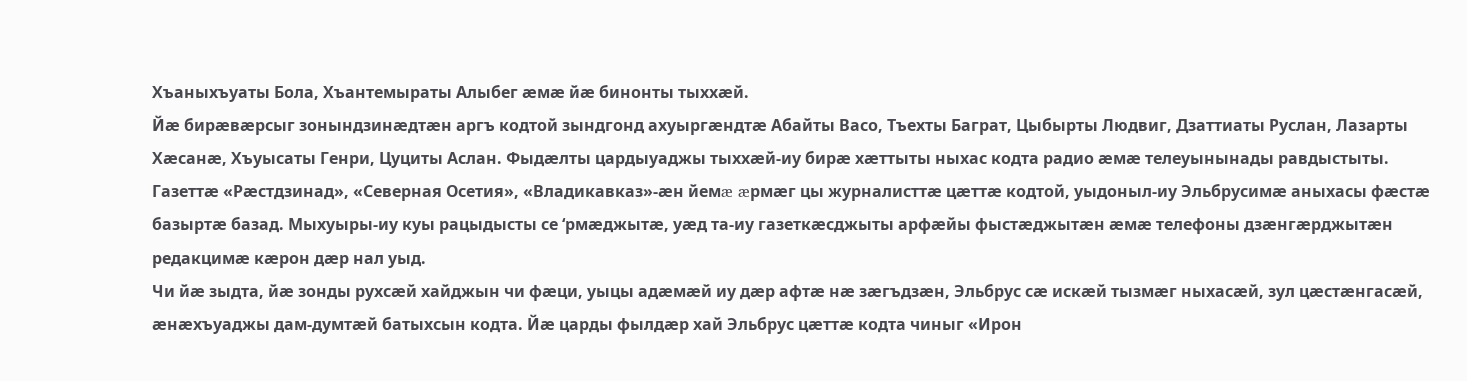Хъаныхъуаты Бола, Хъантемыраты Алыбег æмæ йæ бинонты тыххæй.
Йæ бирæвæрсыг зонындзинæдтæн аргъ кодтой зындгонд ахуыргæндтæ Абайты Васо, Тъехты Баграт, Цыбырты Людвиг, Дзаттиаты Руслан, Лазарты Хæсанæ, Хъуысаты Генри, Цуциты Аслан. Фыдæлты цардыуаджы тыххæй-иу бирæ хæттыты ныхас кодта радио æмæ телеуынынады равдыстыты. Газеттæ «Рæстдзинад», «Северная Осетия», «Владикавказ»-æн йемæ æрмæг цы журналисттæ цæттæ кодтой, уыдоныл-иу Эльбрусимæ аныхасы фæстæ базыртæ базад. Мыхуыры-иу куы рацыдысты се ‘рмæджытæ, уæд та-иу газеткæсджыты арфæйы фыстæджытæн æмæ телефоны дзæнгæрджытæн редакцимæ кæрон дæр нал уыд.
Чи йæ зыдта, йæ зонды рухсæй хайджын чи фæци, уыцы адæмæй иу дæр афтæ нæ зæгъдзæн, Эльбрус сæ искæй тызмæг ныхасæй, зул цæстæнгасæй, æнæхъуаджы дам-думтæй батыхсын кодта. Йæ царды фылдæр хай Эльбрус цæттæ кодта чиныг «Ирон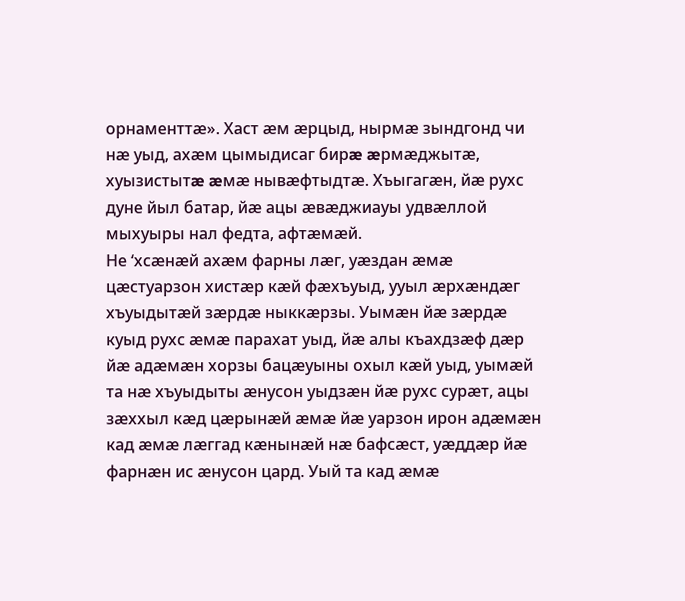орнаменттæ». Хаст æм æрцыд, нырмæ зындгонд чи нæ уыд, ахæм цымыдисаг бирæ æрмæджытæ, хуызистытæ æмæ нывæфтыдтæ. Хъыгагæн, йæ рухс дуне йыл батар, йæ ацы æвæджиауы удвæллой мыхуыры нал федта, афтæмæй.
Не ‘хсæнæй ахæм фарны лæг, уæздан æмæ цæстуарзон хистæр кæй фæхъуыд, ууыл æрхæндæг хъуыдытæй зæрдæ ныккæрзы. Уымæн йæ зæрдæ куыд рухс æмæ парахат уыд, йæ алы къахдзæф дæр йæ адæмæн хорзы бацæуыны охыл кæй уыд, уымæй та нæ хъуыдыты æнусон уыдзæн йæ рухс сурæт, ацы зæххыл кæд цæрынæй æмæ йæ уарзон ирон адæмæн кад æмæ лæггад кæнынæй нæ бафсæст, уæддæр йæ фарнæн ис æнусон цард. Уый та кад æмæ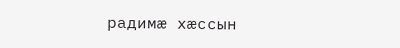радимæ хæссын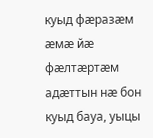куыд фæразæм æмæ йæ фæлтæртæм адæттын нæ бон куыд бауа, уыцы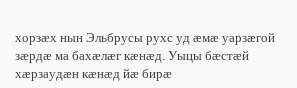хорзæх нын Эльбрусы рухс уд æмæ уарзæгой зæрдæ ма бахæлæг кæнæд. Уыцы бæстæй хæрзаудæн кæнæд йæ бирæ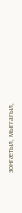зонгæтыл, мыггагыл,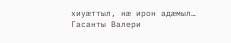хиуæттыл, нæ ирон адæмыл…
Гасанты Валери